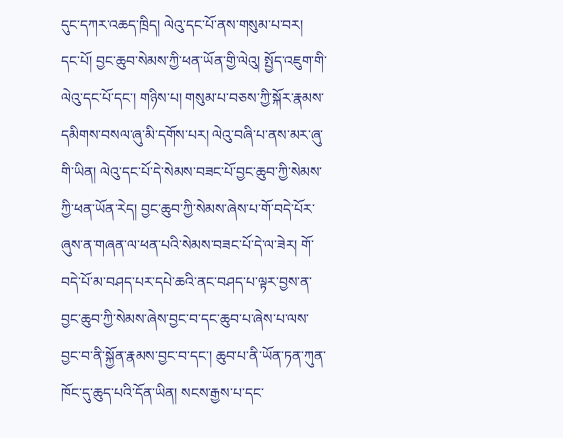དུང་དཀར་འཆད་ཁྲིད། ལེའུ་དང་པོ་ནས་གསུམ་པ་བར།
དང་པོ། བྱང་ཆུབ་སེམས་ཀྱི་ཕན་ཡོན་གྱི་ལེའུ། སྤྱོད་འཇུག་གི་ལེའུ་དང་པོ་དང་། གཉིས་པ། གསུམ་པ་བཅས་ཀྱི་སྐོར་རྣམས་དམིགས་བསལ་ཞུ་མི་དགོས་པར། ལེའུ་བཞི་པ་ནས་མར་ཞུ་གི་ཡིན། ལེའུ་དང་པོ་དེ་སེམས་བཟང་པོ་བྱང་ཆུབ་ཀྱི་སེམས་ཀྱི་ཕན་ཡོན་རེད། བྱང་ཆུབ་ཀྱི་སེམས་ཞེས་པ་གོ་བདེ་པོར་ཞུས་ན་གཞན་ལ་ཕན་པའི་སེམས་བཟང་པོ་དེ་ལ་ཟེར། གོ་བདེ་པོ་མ་བཤད་པར་དཔེ་ཆའི་ནང་བཤད་པ་ལྟར་བྱས་ན་བྱང་ཆུབ་ཀྱི་སེམས་ཞེས་བྱང་བ་དང་ཆུབ་པ་ཞེས་པ་ལས་བྱང་བ་ནི་སྐྱོན་རྣམས་བྱང་བ་དང་། ཆུབ་པ་ནི་ཡོན་ཏན་ཀུན་ཁོང་དུ་ཆུད་པའི་དོན་ཡིན། སངས་རྒྱས་པ་དང་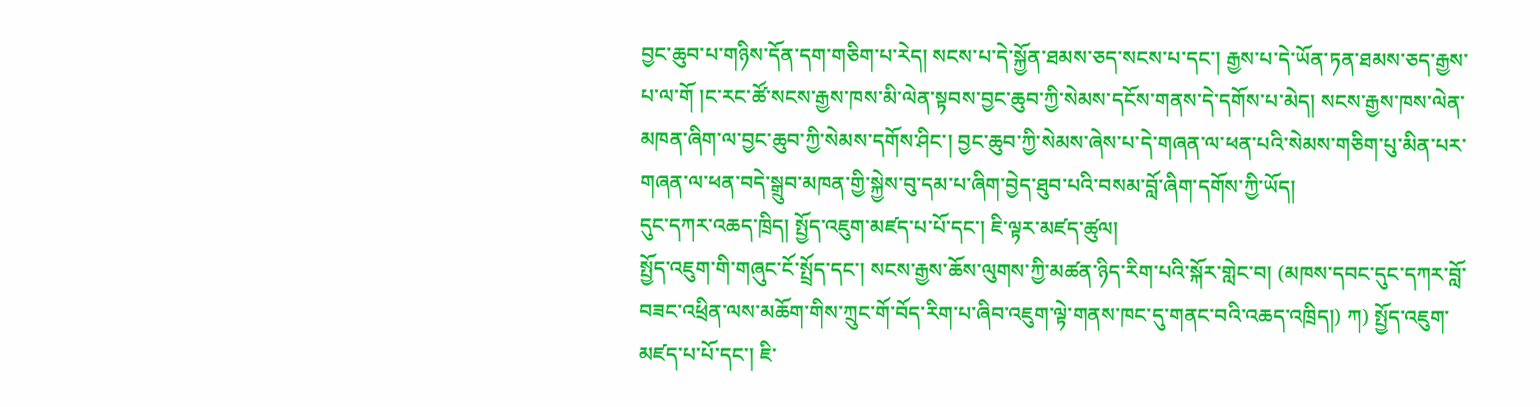བྱང་ཆུབ་པ་གཉིས་དོན་དག་གཅིག་པ་རེད། སངས་པ་དེ་སྐྱོན་ཐམས་ཅད་སངས་པ་དང་། རྒྱས་པ་དེ་ཡོན་ཏན་ཐམས་ཅད་རྒྱས་པ་ལ་གོ །ང་རང་ཚོ་སངས་རྒྱས་ཁས་མི་ལེན་སྟབས་བྱང་ཆུབ་ཀྱི་སེམས་དངོས་གནས་དེ་དགོས་པ་མེད། སངས་རྒྱས་ཁས་ལེན་མཁན་ཞིག་ལ་བྱང་ཆུབ་ཀྱི་སེམས་དགོས་ཤིང་། བྱང་ཆུབ་ཀྱི་སེམས་ཞེས་པ་དེ་གཞན་ལ་ཕན་པའི་སེམས་གཅིག་པུ་མིན་པར་གཞན་ལ་ཕན་བདེ་སྒྲུབ་མཁན་གྱི་སྐྱེས་བུ་དམ་པ་ཞིག་བྱེད་ཐུབ་པའི་བསམ་བློ་ཞིག་དགོས་ཀྱི་ཡོད།
དུང་དཀར་འཆད་ཁྲིད། སྤྱོད་འཇུག་མཛད་པ་པོ་དང་། ཇི་ལྟར་མཛད་ཚུལ།
སྤྱོད་འཇུག་གི་གཞུང་ངོ་སྤྲོད་དང་། སངས་རྒྱས་ཆོས་ལུགས་ཀྱི་མཚན་ཉིད་རིག་པའི་སྐོར་གླེང་བ། (མཁས་དབང་དུང་དཀར་བློ་བཟང་འཕྲིན་ལས་མཆོག་གིས་ཀྲུང་གོ་བོད་རིག་པ་ཞིབ་འཇུག་ལྟེ་གནས་ཁང་དུ་གནང་བའི་འཆད་འཁྲིད།) ཀ) སྤྱོད་འཇུག་མཛད་པ་པོ་དང་། ཇི་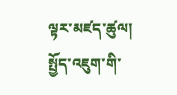ལྟར་མཛད་ཚུལ། སྤྱོད་འཇུག་གི་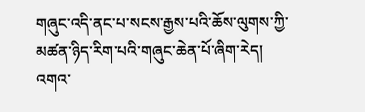གཞུང་འདི་ནང་པ་སངས་རྒྱས་པའི་ཆོས་ལུགས་ཀྱི་མཚན་ཉིད་རིག་པའི་གཞུང་ཆེན་པོ་ཞིག་རེད། འགའ་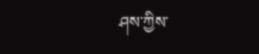ཤས་ཀྱིས་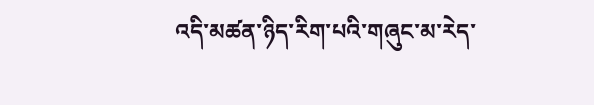འདི་མཚན་ཉིད་རིག་པའི་གཞུང་མ་རེད་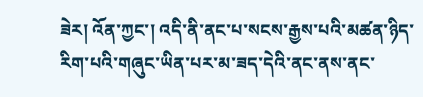ཟེར། འོན་ཀྱང་། འདི་ནི་ནང་པ་སངས་རྒྱས་པའི་མཚན་ཉིད་རིག་པའི་གཞུང་ཡིན་པར་མ་ཟད་དེའི་ནང་ནས་ནང་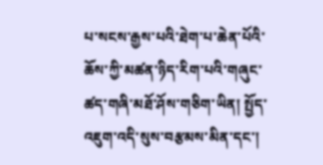པ་སངས་རྒྱས་པའི་ཐེག་པ་ཆེན་པོའི་ཆོས་ཀྱི་མཚན་ཉིད་རིག་པའི་གཞུང་ཚད་གཞི་མཐོ་ཤོས་གཅིག་ཡིན། སྤྱོད་འཇུག་འདི་སུས་བརྩམས་མིན་དང་།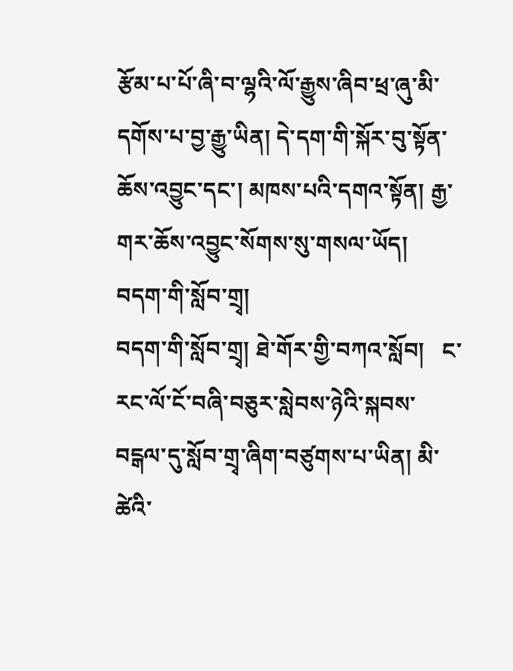རྩོམ་པ་པོ་ཞི་བ་ལྷའི་ལོ་རྒྱུས་ཞིབ་ཕྲ་ཞུ་མི་དགོས་པ་བྱ་རྒྱུ་ཡིན། དེ་དག་གི་སྐོར་བུ་སྟོན་ཆོས་འབྱུང་དང་། མཁས་པའི་དགའ་སྟོན། རྒྱ་གར་ཆོས་འབྱུང་སོགས་སུ་གསལ་ཡོད།
བདག་གི་སློབ་གྲྭ།
བདག་གི་སློབ་གྲྭ། ཐེ་གོར་གྱི་བཀའ་སློབ།   ང་རང་ལོ་ངོ་བཞི་བཅུར་སླེབས་ཉེའི་སྐབས་བངྒལ་དུ་སློབ་གྲྭ་ཞིག་བཙུགས་པ་ཡིན། མི་ཚེའི་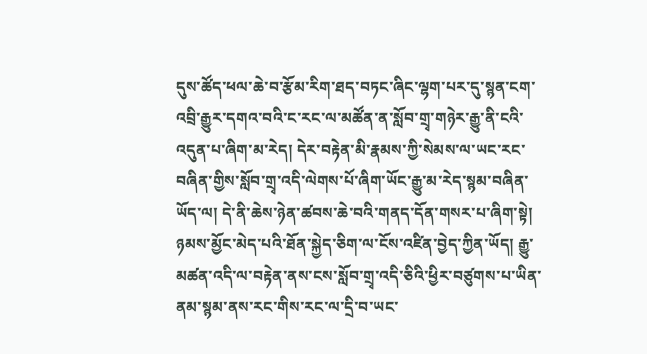དུས་ཚོད་ཕལ་ཆེ་བ་རྩོམ་རིག་ཐད་བཏང་ཞིང་ལྷག་པར་དུ་སྙན་ངག་འབྲི་རྒྱུར་དགའ་བའི་ང་རང་ལ་མཚོན་ན་སློབ་གྲྭ་གཉེར་རྒྱུ་ནི་ངའི་འདུན་པ་ཞིག་མ་རེད། དེར་བརྟེན་མི་རྣམས་ཀྱི་སེམས་ལ་ཡང་རང་བཞིན་གྱིས་སློབ་གྲྭ་འདི་ལེགས་པོ་ཞིག་ཡོང་རྒྱུ་མ་རེད་སྙམ་བཞིན་ཡོད་ལ། དེ་ནི་ཆེས་ཉེན་ཚབས་ཆེ་བའི་གནད་དོན་གསར་པ་ཞིག་སྟེ། ཉམས་མྱོང་མེད་པའི་ཐོན་སྐྱེད་ཅིག་ལ་ངོས་འཛིན་བྱེད་ཀྱིན་ཡོད། རྒྱུ་མཚན་འདི་ལ་བརྟེན་ནས་ངས་སློབ་གྲྭ་འདི་ཅིའི་ཕྱིར་བཙུགས་པ་ཡིན་ནམ་སྙམ་ནས་རང་གིས་རང་ལ་དྲི་བ་ཡང་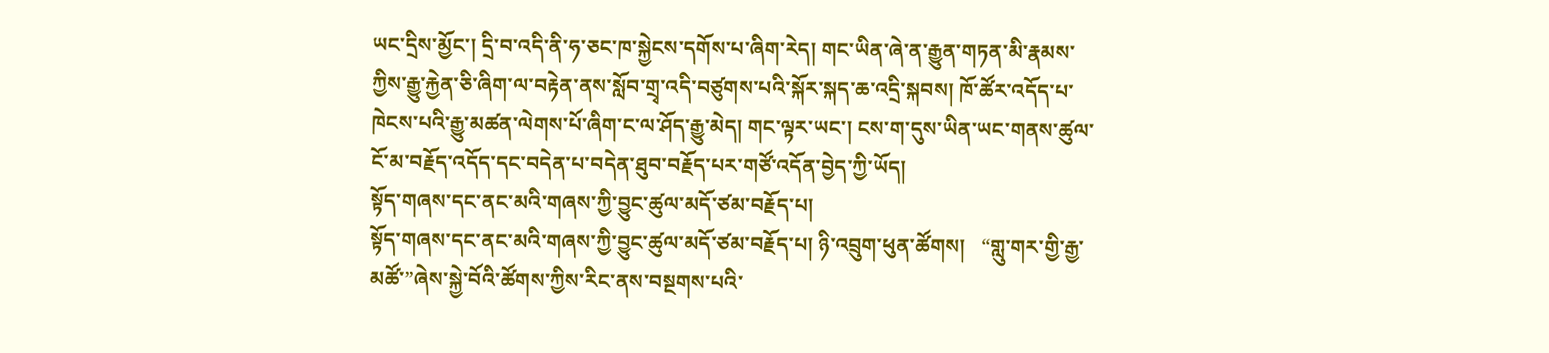ཡང་དྲིས་མྱོང་། དྲི་བ་འདི་ནི་ཧ་ཅང་ཁ་སྐྱེངས་དགོས་པ་ཞིག་རེད། གང་ཡིན་ཞེ་ན་རྒྱུན་གཏན་མི་རྣམས་ཀྱིས་རྒྱུ་རྐྱེན་ཅི་ཞིག་ལ་བརྟེན་ནས་སློབ་གྲྭ་འདི་བཙུགས་པའི་སྐོར་སྐད་ཆ་འདྲི་སྐབས། ཁོ་ཚོར་འདོད་པ་ཁེངས་པའི་རྒྱུ་མཚན་ལེགས་པོ་ཞིག་ང་ལ་ཤོད་རྒྱུ་མེད། གང་ལྟར་ཡང་། ངས་ག་དུས་ཡིན་ཡང་གནས་ཚུལ་ངོ་མ་བརྗོད་འདོད་དང་བདེན་པ་བདེན་ཐུབ་བརྗོད་པར་གཙོ་འདོན་བྱེད་ཀྱི་ཡོད།
སྟོད་གཞས་དང་ནང་མའི་གཞས་ཀྱི་བྱུང་ཚུལ་མདོ་ཙམ་བརྗོད་པ།
སྟོད་གཞས་དང་ནང་མའི་གཞས་ཀྱི་བྱུང་ཚུལ་མདོ་ཙམ་བརྗོད་པ། ཉི་འབྲུག་ཕུན་ཚོགས།   “གླུ་གར་གྱི་རྒྱ་མཚོ་”ཞེས་སྐྱེ་བོའི་ཚོགས་ཀྱིས་རིང་ནས་བསྔགས་པའི་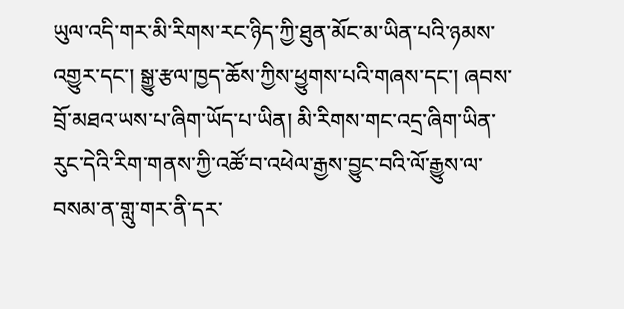ཡུལ་འདི་གར་མི་རིགས་རང་ཉིད་ཀྱི་ཐུན་མོང་མ་ཡིན་པའི་ཉམས་འགྱུར་དང་། སྒྱུ་རྩལ་ཁྱད་ཆོས་ཀྱིས་ཕྱུགས་པའི་གཞས་དང་། ཞབས་བྲོ་མཐའ་ཡས་པ་ཞིག་ཡོད་པ་ཡིན། མི་རིགས་གང་འདྲ་ཞིག་ཡིན་རུང་དེའི་རིག་གནས་ཀྱི་འཚོ་བ་འཕེལ་རྒྱས་བྱུང་བའི་ལོ་རྒྱུས་ལ་བསམ་ན་གླུ་གར་ནི་དར་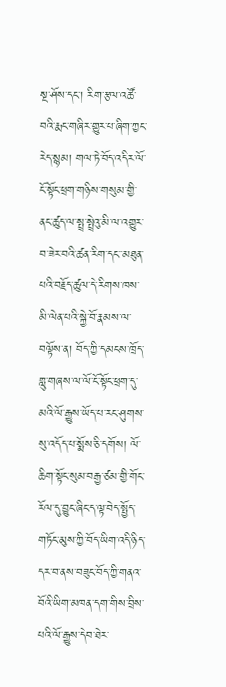སྔ་ཤོས་དང་། རིག་རྩལ་འཚོ་བའི་རྨང་གཞིར་གྱུར་པ་ཞིག་ཀྱང་རེད་སྙམ། གལ་ཏེ་བོད་འདིར་ལོ་ངོ་སྟོང་ཕྲག་གཉིས་གསུམ་གྱི་ནང་ཚུད་ལ་སྤྲ་སྤྲེའུ་མི་ལ་འགྱུར་བ་ཟེར་བའི་ཚན་རིག་དང་་མཐུན་པའི་བརྗོད་ཚུལ་དེ་རིགས་ཁས་མི་ལེན་པའི་སྐྱེ་བོ་རྣམས་ལ་བལྟོས་ན། བོད་ཀྱི་དམངས་ཁྲོད་གླུ་གཞས་ལ་ལོ་ངོ་སྟོང་ཕྲག་དུ་མའི་ལོ་རྒྱུས་ཡོད་པ་རང་ཤུགས་སུ་འདོད་པ་སྨོས་ཅི་དགོས། ལོ་ཆིག་སྟོང་སུམ་བརྒྱ་ཙམ་གྱི་གོང་རོལ་དུ་བྱུང་ཞིང་ད་ལྟ་བེད་སྤྱོད་གཏོང་མུས་ཀྱི་བོད་ཡིག་འདི་ཉིད་དར་བ་ནས་བཟུང་བོད་ཀྱི་གནའ་བོའི་ཡིག་མཁན་དག་གིས་བྲིས་པའི་ལོ་རྒྱུས་དེབ་ཐེར་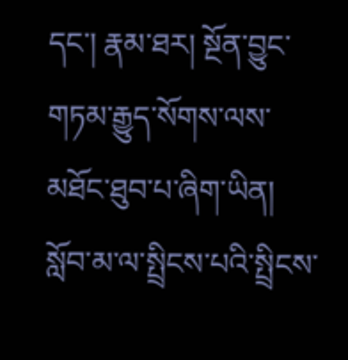དང་། རྣམ་ཐར། སྔོན་བྱུང་གཏམ་རྒྱུད་སོགས་ལས་མཐོང་ཐུབ་པ་ཞིག་ཡིན།
སློབ་མ་ལ་སྤྲིངས་པའི་སྤྲིངས་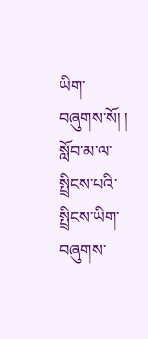ཡིག་བཞུགས་སོ། །
སློབ་མ་ལ་སྤྲིངས་པའི་སྤྲིངས་ཡིག་བཞུགས་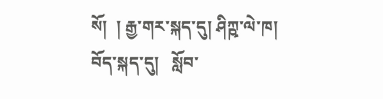སོ།  ། རྒྱ་གར་སྐད་དུ། ཤིཀྵ་ལེ་ཁ། བོད་སྐད་དུ།   སློབ་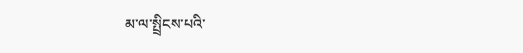མ་ལ་སྤྲིངས་པའི་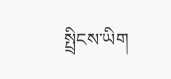སྤྲིངས་ཡིག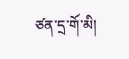ཙན་དྲ་གོ་མི།